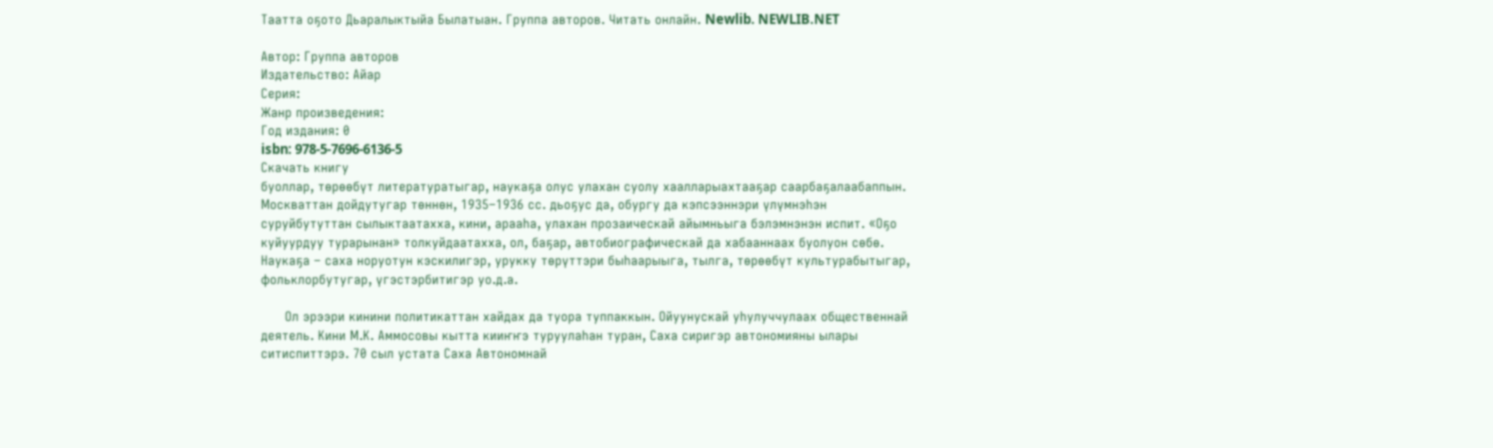Таатта оҕото Дьаралыктыйа Былатыан. Группа авторов. Читать онлайн. Newlib. NEWLIB.NET

Автор: Группа авторов
Издательство: Айар
Серия:
Жанр произведения:
Год издания: 0
isbn: 978-5-7696-6136-5
Скачать книгу
буоллар, төрөөбүт литературатыгар, наукаҕа олус улахан суолу хаалларыахтааҕар саарбаҕалаабаппын. Москваттан дойдутугар төннөн, 1935–1936 сс. дьоҕус да, обургу да кэпсээннэри үлүмнэһэн суруйбутуттан сылыктаатахха, кини, арааһа, улахан прозаическай айымньыга бэлэмнэнэн испит. «Оҕо куйуурдуу турарынан» толкуйдаатахха, ол, баҕар, автобиографическай да хабааннаах буолуон сөбө. Наукаҕа – саха норуотун кэскилигэр, урукку төрүттэри быһаарыыга, тылга, төрөөбүт культурабытыгар, фольклорбутугар, үгэстэрбитигэр уо.д.а.

      Ол эрээри кинини политикаттан хайдах да туора туппаккын. Ойуунускай уһулуччулаах общественнай деятель. Кини М.К. Аммосовы кытта кииҥҥэ туруулаһан туран, Саха сиригэр автономияны ылары ситиспиттэрэ. 70 сыл устата Саха Автономнай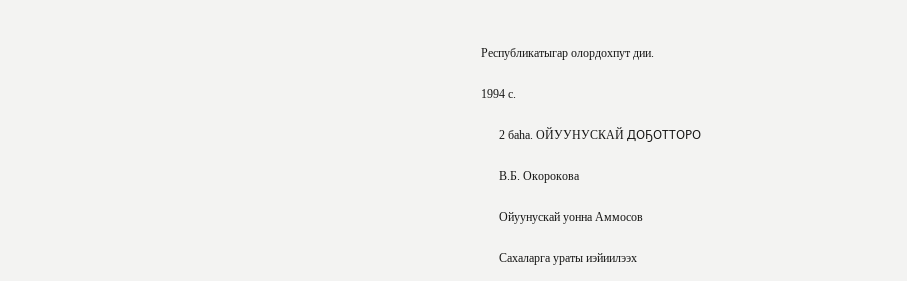Республикатыгар олордохпут дии.

1994 с.

      2 баһа. ОЙУУНУСКАЙ ДОҔОТТОРО

      В.Б. Окорокова

      Ойуунускай уонна Аммосов

      Сахаларга ураты иэйиилээх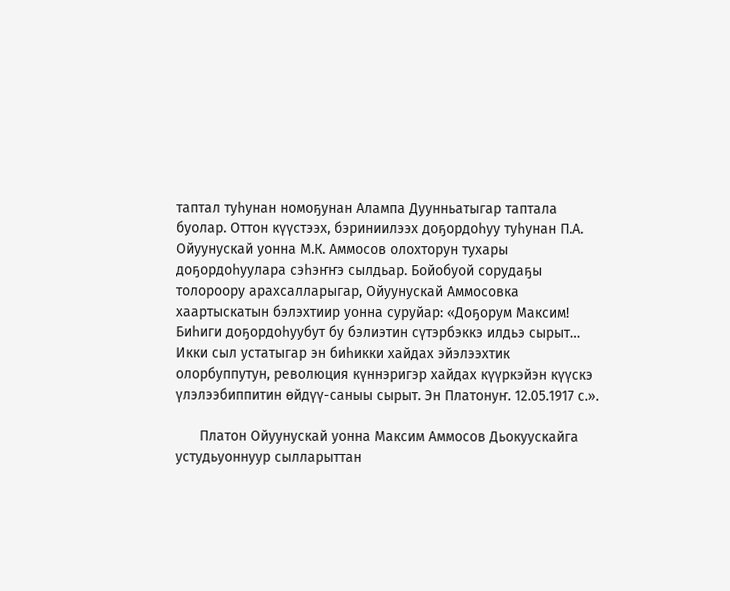таптал туһунан номоҕунан Алампа Дуунньатыгар таптала буолар. Оттон күүстээх, бэриниилээх доҕордоһуу туһунан П.А. Ойуунускай уонна М.К. Аммосов олохторун тухары доҕордоһуулара сэһэҥҥэ сылдьар. Бойобуой сорудаҕы толороору арахсалларыгар, Ойуунускай Аммосовка хаартыскатын бэлэхтиир уонна суруйар: «Доҕорум Максим! Биһиги доҕордоһуубут бу бэлиэтин сүтэрбэккэ илдьэ сырыт… Икки сыл устатыгар эн биһикки хайдах эйэлээхтик олорбуппутун, революция күннэригэр хайдах күүркэйэн күүскэ үлэлээбиппитин өйдүү-саныы сырыт. Эн Платонуҥ. 12.05.1917 с.».

      Платон Ойуунускай уонна Максим Аммосов Дьокуускайга устудьуоннуур сылларыттан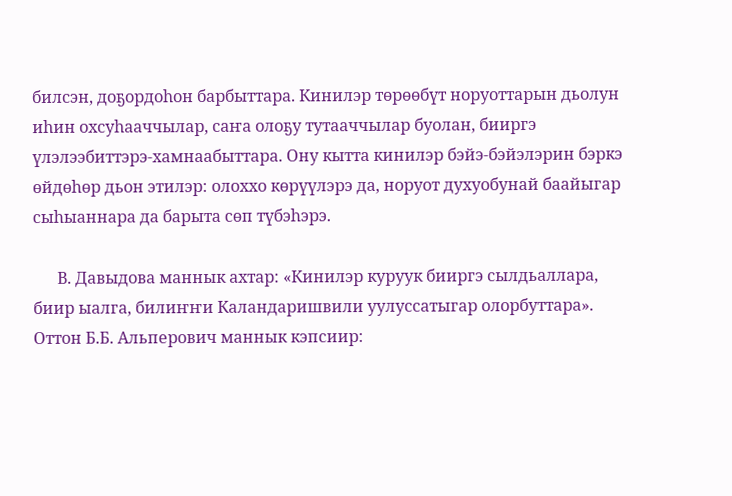билсэн, доҕордоһон барбыттара. Кинилэр төрөөбүт норуоттарын дьолун иһин охсуһааччылар, саҥа олоҕу тутааччылар буолан, бииргэ үлэлээбиттэрэ-хамнаабыттара. Ону кытта кинилэр бэйэ-бэйэлэрин бэркэ өйдөһөр дьон этилэр: олоххо көрүүлэрэ да, норуот духуобунай баайыгар сыһыаннара да барыта сөп түбэһэрэ.

      В. Давыдова маннык ахтар: «Кинилэр куруук бииргэ сылдьаллара, биир ыалга, билиҥҥи Каландаришвили уулуссатыгар олорбуттара». Оттон Б.Б. Альперович маннык кэпсиир: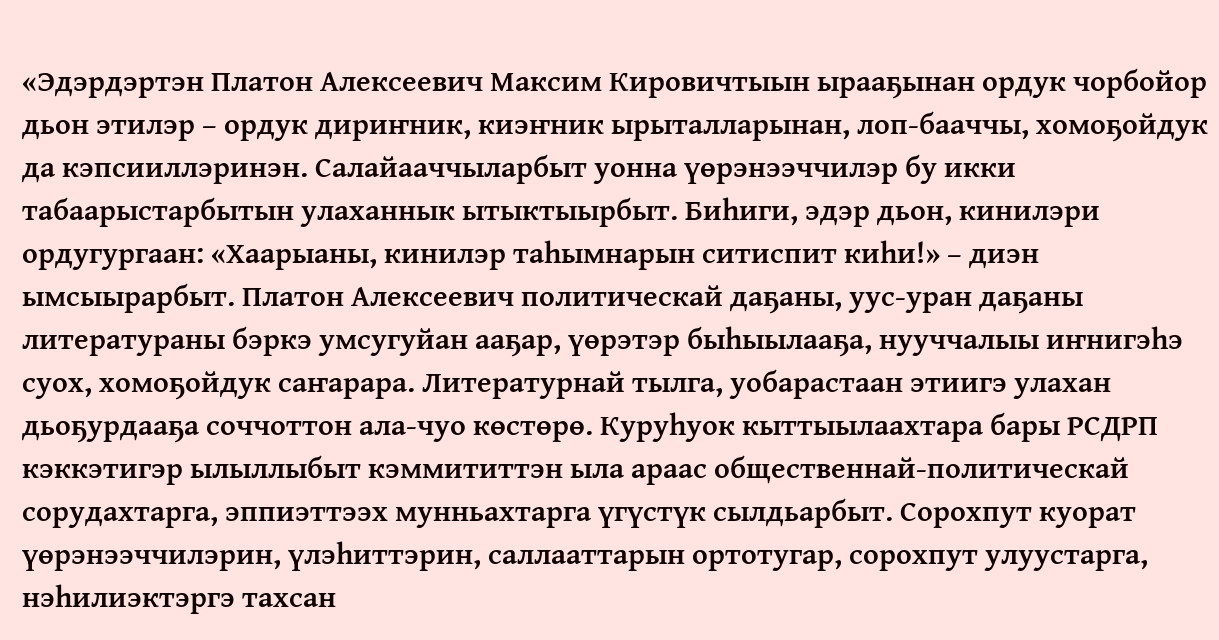«Эдэрдэртэн Платон Алексеевич Максим Кировичтыын ырааҕынан ордук чорбойор дьон этилэр – ордук дириҥник, киэҥник ырыталларынан, лоп-бааччы, хомоҕойдук да кэпсииллэринэн. Салайааччыларбыт уонна үөрэнээччилэр бу икки табаарыстарбытын улаханнык ытыктыырбыт. Биһиги, эдэр дьон, кинилэри ордугургаан: «Хаарыаны, кинилэр таһымнарын ситиспит киһи!» – диэн ымсыырарбыт. Платон Алексеевич политическай даҕаны, уус-уран даҕаны литератураны бэркэ умсугуйан ааҕар, үөрэтэр быһыылааҕа, нууччалыы иҥнигэһэ суох, хомоҕойдук саҥарара. Литературнай тылга, уобарастаан этиигэ улахан дьоҕурдааҕа соччоттон ала-чуо көстөрө. Куруһуок кыттыылаахтара бары РСДРП кэккэтигэр ылыллыбыт кэммититтэн ыла араас общественнай-политическай сорудахтарга, эппиэттээх мунньахтарга үгүстүк сылдьарбыт. Сорохпут куорат үөрэнээччилэрин, үлэһиттэрин, саллааттарын ортотугар, сорохпут улуустарга, нэһилиэктэргэ тахсан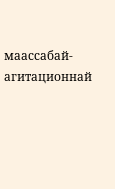маассабай-агитационнай